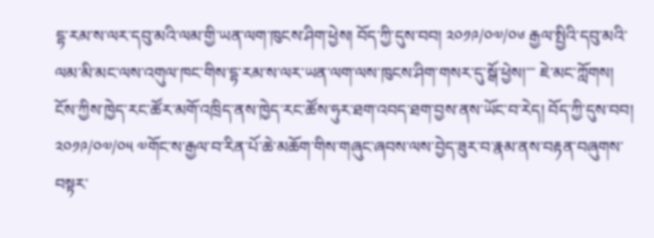དྷ་རམ་ས་ལར་དབུ་མའི་ལམ་གྱི་ཡན་ལག་ཁུངས་ཤིག་ཕྱེས། བོད་ཀྱི་དུས་བབ། ༢༠༡༩/༠༧/༠༦ རྒྱལ་སྤྱིའི་དབུ་མའི་ལམ་མི་མང་ལས་འགུལ་ཁང་གིས་དྷ་རམ་ས་ལར་ཡན་ལག་ལས་ཁུངས་ཤིག་གསར་དུ་སྒོ་ཕྱེས།་་་ ཇེ་མང་ཀློགས།
ངོས་ཀྱིས་ཁྱེད་རང་ཚོར་མགོ་འཁྲིད་ནས་ཁྱེད་རང་ཚོས་ཧུར་ཐག་འབད་ཐག་བྱས་ནས་ཡོང་བ་རེད། བོད་ཀྱི་དུས་བབ། ༢༠༡༩/༠༧/༠༥ ༧གོང་ས་རྒྱལ་བ་རིན་པོ་ཆེ་མཆོག་གིས་གཞུང་ཞབས་ལས་བྱེད་ཟུར་བ་རྣམ་ནས་བརྟན་བཞུགས་བསྟར་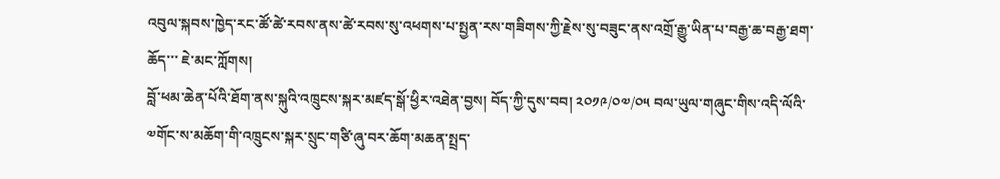འབུལ་སྐབས་ཁྱེད་རང་ཚོ་ཚེ་རབས་ནས་ཚེ་རབས་སུ་འཕགས་པ་སྤྱན་རས་གཟིགས་ཀྱི་རྗེས་སུ་བཟུང་ནས་འགྲོ་རྒྱུ་ཡིན་པ་བརྒྱ་ཆ་བརྒྱ་ཐག་ཆོད་་་ ཇེ་མང་ཀློགས།
བློ་ཕམ་ཆེན་པོའི་ཐོག་ནས་སྐུའི་འཁྲུངས་སྐར་མཛད་སྒོ་ཕྱིར་འཐེན་བྱས། བོད་ཀྱི་དུས་བབ། ༢༠༡༩/༠༧/༠༥ བལ་ཡུལ་གཞུང་གིས་འདི་ལོའི་༧གོང་ས་མཆོག་གི་འཁྲུངས་སྐར་སྲུང་གཙི་ཞུ་བར་ཆོག་མཆན་སྤྲད་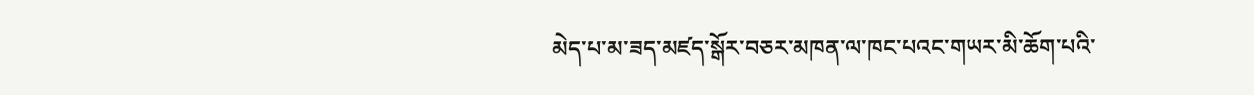མེད་པ་མ་ཟད་མཛད་སྒོར་བཅར་མཁན་ལ་ཁང་པའང་གཡར་མི་ཆོག་པའི་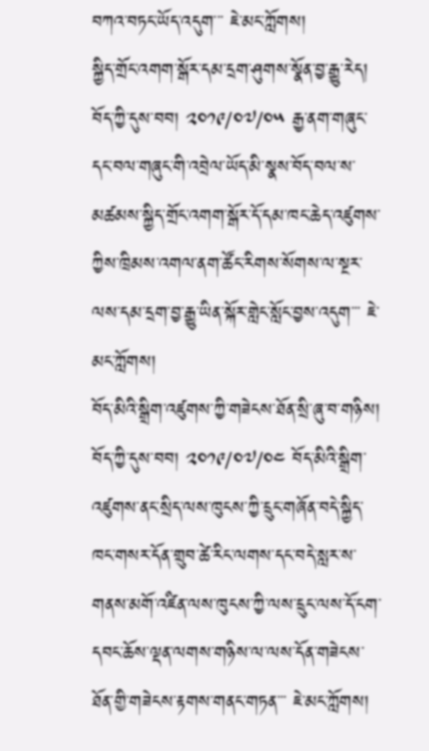བཀའ་བཏང་ཡོད་འདུག་་་ ཇེ་མང་ཀློགས།
སྐྱིད་གྲོང་འགག་སྒོར་དམ་དྲག་ཤུགས་སྣོན་བྱ་རྒྱུ་རེད། བོད་ཀྱི་དུས་བབ། ༢༠༡༩/༠༧/༠༥ རྒྱ་ནག་གཞུང་དང་བལ་གཞུང་གི་འབྲེལ་ཡོད་མི་སྣས་བོད་བལ་ས་མཚམས་སྐྱིད་གྲོང་འགག་སྒོར་དོ་དམ་ཁང་ཆེད་འཛུགས་ཀྱིས་ཁྲིམས་འགལ་ནག་ཚོང་རིགས་སོགས་ལ་སྔར་ལས་དམ་དྲག་བྱ་རྒྱུ་ཡིན་སྐོར་གླེང་སློང་བྱས་འདུག་་་ ཇེ་མང་ཀློགས།
བོད་མིའི་སྒྲིག་འཛུགས་ཀྱི་གཟེངས་ཐོན་སྲི་ཞུ་བ་གཉིས། བོད་ཀྱི་དུས་བབ། ༢༠༡༩/༠༧/༠༤ བོད་མིའི་སྒྲིག་འཛུགས་ནང་སྲིད་ལས་ཁུངས་ཀྱི་དྲུང་གཞོན་བདེ་སྐྱིད་ཁང་གསར་དོན་གྲུབ་ཚེ་རིང་ལགས་དང་བདེ་སླར་ས་གནས་མགོ་འཛིན་ལས་ཁུངས་ཀྱི་ལས་དྲུང་ལས་དོ་ངག་དབང་ཆོས་ལྡན་ལགས་གཉིས་ལ་ལས་དོན་གཟེངས་ཐོན་གྱི་གཟེངས་རྟགས་གནང་གཏན་་་ ཇེ་མང་ཀློགས།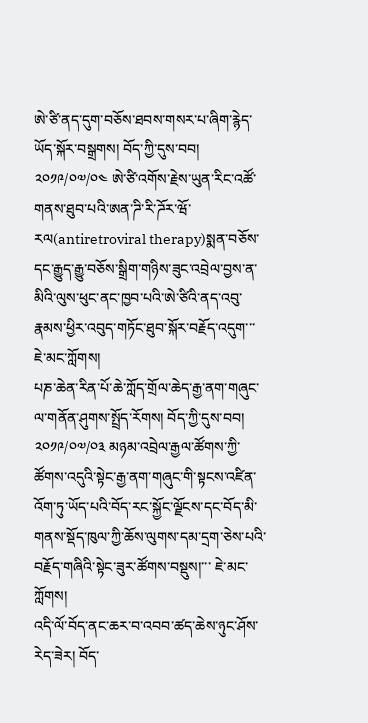ཨེ་ཙི་ནད་དུག་བཅོས་ཐབས་གསར་པ་ཞིག་རྙེད་ཡོད་སྐོར་བསྒྲགས། བོད་ཀྱི་དུས་བབ། ༢༠༡༩/༠༧/༠༤ ཨེ་ཙི་འགོས་རྗེས་ཡུན་རིང་འཚོ་གནས་ཐུབ་པའི་ཨན་ཌི་རི་ཌོར་ཝོ་རལ(antiretroviral therapy)སྨན་བཅོས་དང་རྒྱུད་རྒྱུ་བཅོས་སྒྲིག་གཉིས་ཟུང་འབྲེལ་བྱས་ན་མིའི་ལུས་ཕུང་ནང་ཁྱབ་པའི་ཨེ་ཙིའི་ནད་འབུ་རྣམས་ཕྱིར་འབུད་གཏོང་ཐུབ་སྐོར་བརྗོད་འདུག་་་ ཇེ་མང་ཀློགས།
པཎ་ཆེན་རིན་པོ་ཆེ་ཀློད་གྲོལ་ཆེད་རྒྱ་ནག་གཞུང་ལ་གནོན་ཤུགས་སྤྲོད་རོགས། བོད་ཀྱི་དུས་བབ། ༢༠༡༩/༠༧/༠༣ མཉམ་འབྲེལ་རྒྱལ་ཚོགས་ཀྱི་ཚོགས་འདུའི་སྟེང་རྒྱ་ནག་གཞུང་གི་སྟངས་འཛིན་འོག་ཏུ་ཡོད་པའི་བོད་རང་སྐྱོང་ལྗོངས་དང་བོད་མི་གནས་སྡོད་ཁུལ་ཀྱི་ཆོས་ལུགས་དམ་དྲག་ཅེས་པའི་བརྗོད་གཞིའི་སྟེང་ཟུར་ཚོགས་བསྡུས།་་་ ཇེ་མང་ཀློགས།
འདི་ལོ་བོད་ནང་ཆར་བ་འབབ་ཚད་ཆེས་ཉུང་ཤོས་རེད་ཟེར། བོད་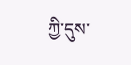ཀྱི་དུས་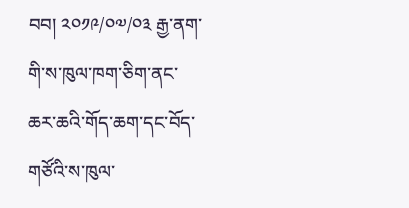བབ། ༢༠༡༩/༠༧/༠༣ རྒྱ་ནག་གི་ས་ཁུལ་ཁག་ཅིག་ནང་ཆར་ཆའི་གོད་ཆག་དང་བོད་གཙོའི་ས་ཁུལ་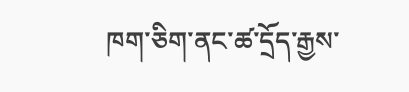ཁག་ཅིག་ནང་ཚ་དྲོད་རྒྱས་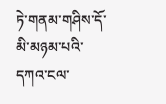ཏེ་གནམ་གཤིས་དོ་མི་མཉམ་པའི་དཀའ་ངལ་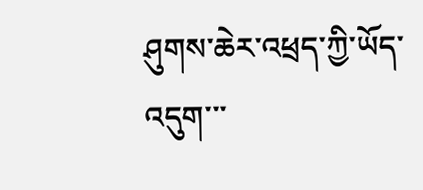ཤུགས་ཆེར་འཕྲད་ཀྱི་ཡོད་འདུག་་་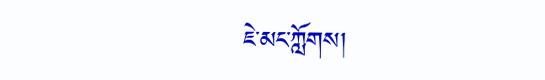ཇེ་མང་ཀློགས།